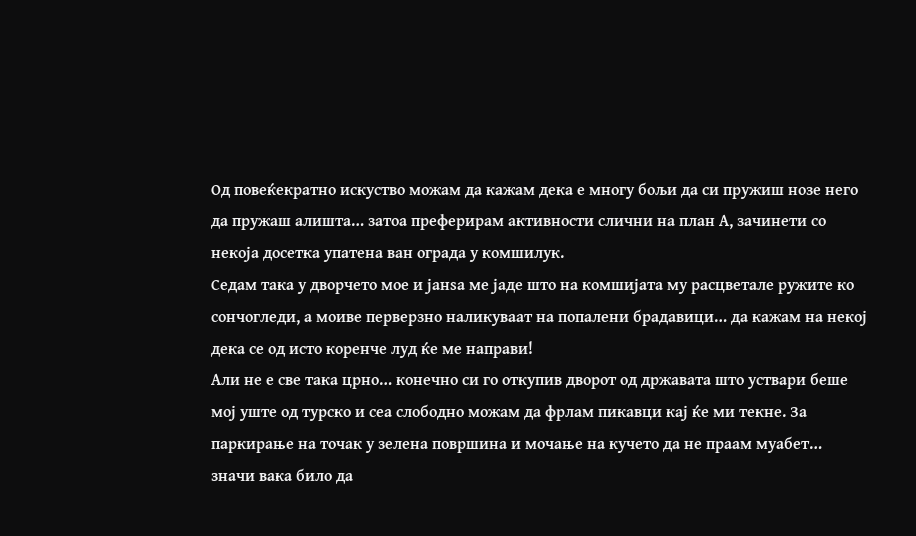Од повеќекратно искуство можам да кажам дека е многу бољи да си пружиш нозе него да пружаш алишта… затоа преферирам активности слични на план А, зачинети со некоја досетка упатена ван ограда у комшилук.
Седам така у дворчето мое и јанѕа ме јаде што на комшијата му расцветале ружите ко сончогледи, а моиве перверзно наликуваат на попалени брадавици… да кажам на некој дека се од исто коренче луд ќе ме направи!
Али не е све така црно… конечно си го откупив дворот од државата што уствари беше мој уште од турско и сеа слободно можам да фрлам пикавци кај ќе ми текне. За паркирање на точак у зелена површина и мочање на кучето да не праам муабет… значи вака било да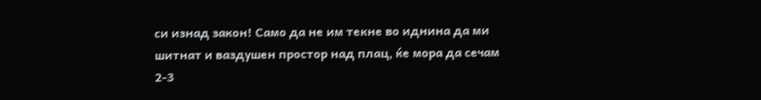си изнад закон! Само да не им текне во иднина да ми шитнат и ваздушен простор над плац, ќе мора да сечам 2-3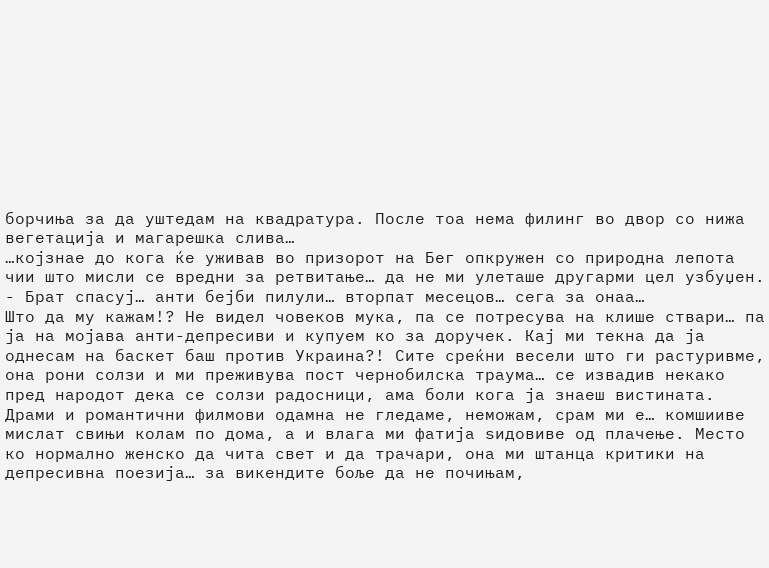борчиња за да уштедам на квадратура. После тоа нема филинг во двор со нижа вегетација и магарешка слива…
…којзнае до кога ќе уживав во призорот на Бег опкружен со природна лепота чии што мисли се вредни за ретвитање… да не ми улеташе другарми цел узбуџен.
- Брат спасуј… анти бејби пилули… вторпат месецов… сега за онаа…
Што да му кажам!? Не видел човеков мука, па се потресува на клише ствари… па ја на мојава анти-депресиви и купуем ко за доручек. Кај ми текна да ја однесам на баскет баш против Украина?! Сите среќни весели што ги растуривме, она рони солзи и ми преживува пост чернобилска траума… се извадив некако пред народот дека се солзи радосници, ама боли кога ја знаеш вистината.
Драми и романтични филмови одамна не гледаме, неможам, срам ми е… комшииве мислат свињи колам по дома, а и влага ми фатија ѕидовиве од плачење. Место ко нормално женско да чита свет и да трачари, она ми штанца критики на депресивна поезија… за викендите боље да не почињам,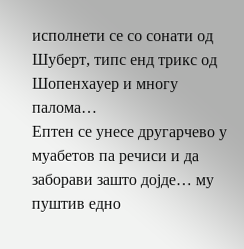исполнети се со сонати од Шуберт, типс енд трикс од Шопенхауер и многу палома…
Ептен се унесе другарчево у муабетов па речиси и да заборави зашто дојде… му пуштив едно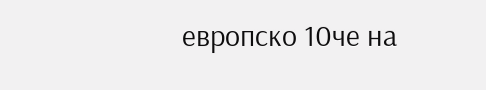европско 10че на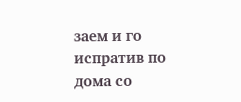заем и го испратив по дома со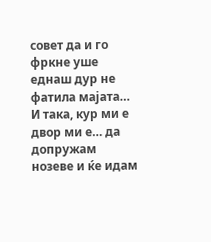совет да и го фркне уше еднаш дур не фатила мајата…
И така, кур ми е двор ми е… да допружам нозеве и ќе идам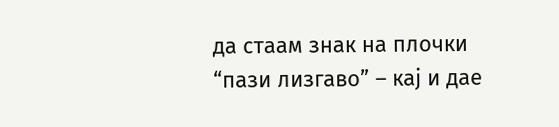да стаам знак на плочки “пази лизгаво” – кај и дае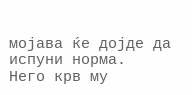мојава ќе дојде да испуни норма.
Него крв му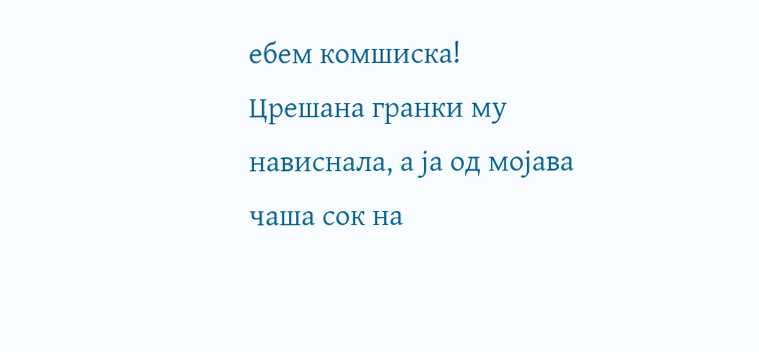ебем комшиска! Црешана гранки му нависнала, а ја од мојава чаша сок на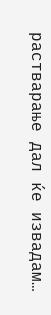растварање дал ќе извадам…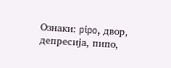Ознаки: pipo, двор, депресија, пипо,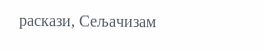раскази, Сељачизам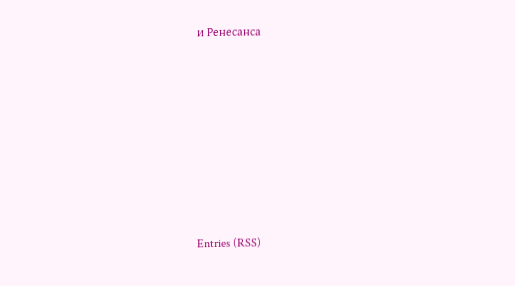и Ренесанса















Entries (RSS)